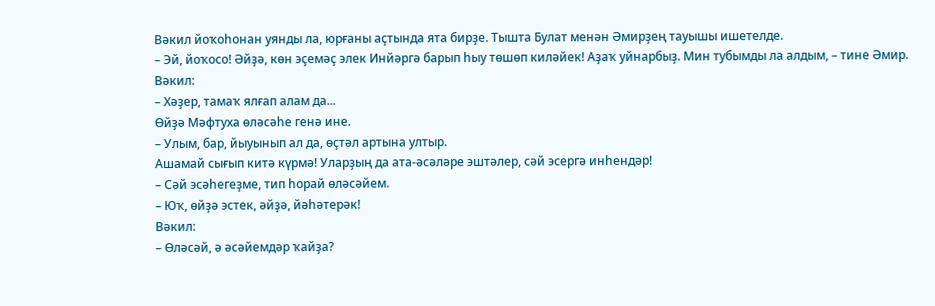Вәкил йоҡоһонан уянды ла, юрғаны аҫтында ята бирҙе. Тышта Булат менән Әмирҙең тауышы ишетелде.
– Эй, йоҡосо! Әйҙә, көн эҫемәҫ элек Инйәргә барып һыу төшөп киләйек! Аҙаҡ уйнарбыҙ. Мин тубымды ла алдым, – тине Әмир.
Вәкил:
– Хәҙер, тамаҡ ялғап алам да...
Өйҙә Мәфтуха өләсәһе генә ине.
– Улым, бар, йыуынып ал да, өҫтәл артына ултыр.
Ашамай сығып китә күрмә! Уларҙың да ата-әсәләре эштәлер, сәй эсергә инһендәр!
– Сәй эсәһегеҙме, тип һорай өләсәйем.
– Юҡ, өйҙә эстек, әйҙә, йәһәтерәк!
Вәкил:
– Өләсәй, ә әсәйемдәр ҡайҙа?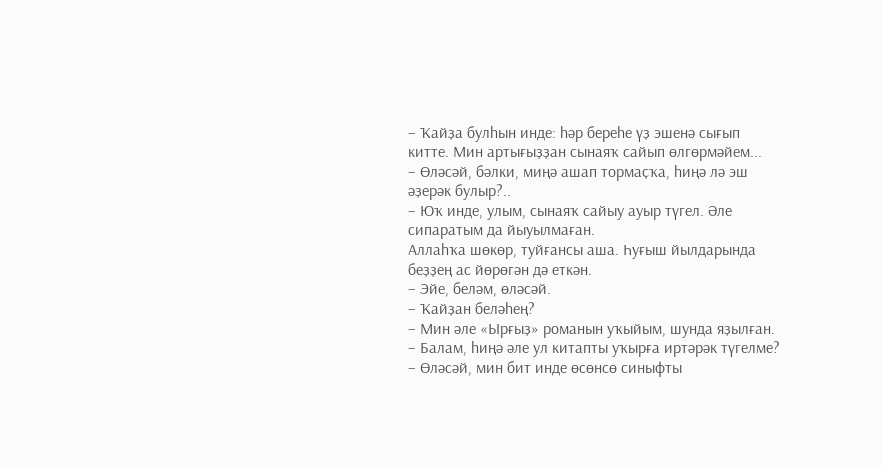– Ҡайҙа булһын инде: һәр береһе үҙ эшенә сығып китте. Мин артығыҙҙан сынаяҡ сайып өлгөрмәйем...
– Өләсәй, бәлки, миңә ашап тормаҫҡа, һиңә лә эш әҙерәк булыр?..
– Юҡ инде, улым, сынаяҡ сайыу ауыр түгел. Әле сипаратым да йыуылмаған.
Аллаһҡа шөкөр, туйғансы аша. Һуғыш йылдарында беҙҙең ас йөрөгән дә еткән.
– Эйе, беләм, өләсәй.
– Ҡайҙан беләһең?
– Мин әле «Ырғыҙ» романын уҡыйым, шунда яҙылған.
– Балам, һиңә әле ул китапты уҡырға иртәрәк түгелме?
– Өләсәй, мин бит инде өсөнсө синыфты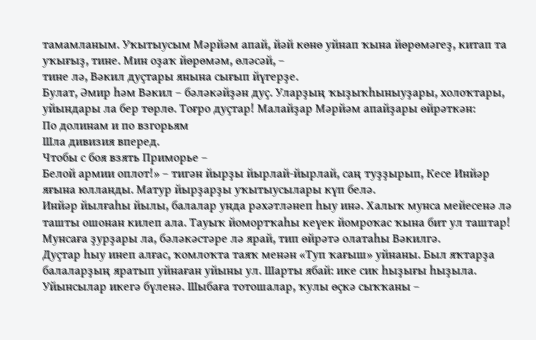тамамланым. Уҡытыусым Мәрйәм апай, йәй көнө уйнап ҡына йөрөмәгеҙ, китап та уҡығыҙ, тине. Мин оҙаҡ йөрөмәм, өләсәй, –
тине лә, Вәкил дуҫтары янына сығып йүгерҙе.
Булат, Әмир һәм Вәкил – бәләкәйҙән дуҫ. Уларҙың ҡыҙыҡһыныуҙары, холоҡтары, уйындары ла бер төрлө. Тоғро дуҫтар! Малайҙар Мәрйәм апайҙары өйрәткән:
По долинам и по взгорьям
Шла дивизия вперед.
Чтобы с боя взять Приморье –
Белой армии оплот!» – тигән йырҙы йырлай-йырлай, саң туҙҙырып, Кесе Инйәр яғына юлланды. Матур йырҙарҙы уҡытыусылары күп белә.
Инйәр йылғаһы йылы, балалар унда рәхәтләнеп һыу инә. Халыҡ мунса мейесенә лә ташты ошонан килеп ала. Тауыҡ йомортҡаһы кеүек йомроҡас ҡына бит ул таштар!
Мунсаға ҙурҙары ла, бәләкәстәре лә ярай, тип өйрәтә олатаһы Вәкилгә.
Дуҫтар һыу инеп алғас, ҡомлоҡта таяҡ менән «Туп ҡағыш» уйнаны. Был яҡтарҙа балаларҙың яратып уйнаған уйыны ул. Шарты ябай: ике сик һыҙығы һыҙыла.
Уйынсылар икегә бүленә. Шыбаға тотошалар, ҡулы өҫкә сыҡҡаны –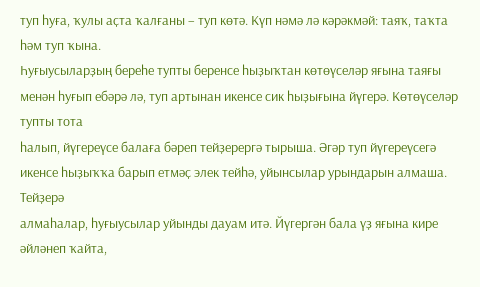туп һуға, ҡулы аҫта ҡалғаны – туп көтә. Күп нәмә лә кәрәкмәй: таяҡ, таҡта һәм туп ҡына.
Һуғыусыларҙың береһе тупты беренсе һыҙыҡтан көтөүселәр яғына таяғы менән һуғып ебәрә лә, туп артынан икенсе сик һыҙығына йүгерә. Көтөүселәр тупты тота
һалып, йүгереүсе балаға бәреп тейҙерергә тырыша. Әгәр туп йүгереүсегә икенсе һыҙыҡҡа барып етмәҫ элек тейһә, уйынсылар урындарын алмаша. Тейҙерә
алмаһалар, һуғыусылар уйынды дауам итә. Йүгергән бала үҙ яғына кире әйләнеп ҡайта,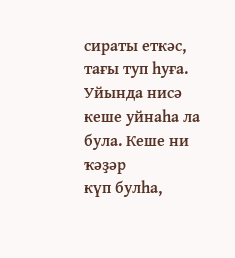сираты еткәс, тағы туп һуға. Уйында нисә кеше уйнаһа ла була. Кеше ни ҡәҙәр
күп булһа,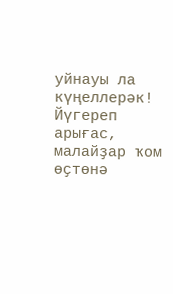уйнауы ла күңеллерәк!
Йүгереп арығас, малайҙар ҡом өҫтөнә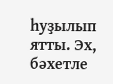һуҙылып ятты. Эх, бәхетле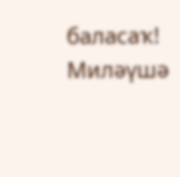баласаҡ!
Миләүшә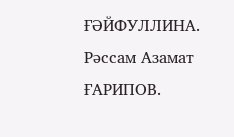ҒӘЙФУЛЛИНА.
Рәссам Азамат ҒАРИПОВ.